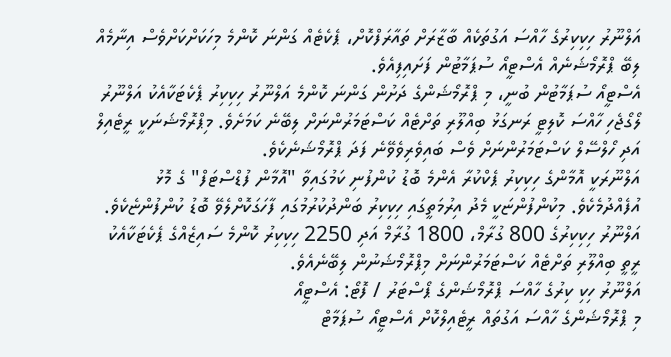އަލްނޫރު ހިކިކިރުގެ ހާއްސަ އަގުތަކެއް ބާޒާރަށް ތައާރަފްކޮށް، ޕެކެޓެއް ގަންނަ ކޮންމެ މިހަކަށްކަށްވެސް އިނާމެއް ލިބޭ ޕްރޮމޯޝަނެއް އެސްޓީއޯ ސުޕަމާޓުން ފަށައިފިއެވެ.
އެސްޓީއޯ ސުޕަމާޓުން ބުނީ، މި ޕްރޮމޯޝަންގެ ދަށުން ގަންނަ ކޮންމެ އަލްނޫރު ހިކިކިރު ޕެކެޓަކާއެކު އަލްނޫރު ލޯގޯޖެހި ހާއްސަ ކޮލިޓީ ރަނގަޅު ބިއްލޫރި ތަށްޓެއް ކަސްޓަމަރުންނަށް ލިބޭނެ ކަމަށެވެ. މިޕްރޮމޯޝަނަކީ ރީޓެއިލް އަދި ހޯލްސޭލް ކަސްޓަމަރުންނަށް ވެސް ބައިވެރިވެވޭނެ ފަދަ ޕްރޮމޯޝަނެކެވެ.
އަލްނޫރަކީ އޮމާންގެ ހިކިކިރު ޕެކްކުރާ އެންމެ ބޮޑު ކުންފުނި ކަމުގައިވާ "އޮމާން ފުޑްސްޓަފް" ގެ މޮޅު އުފެއްދުމެކެވެ. މިކުންފުންޏަކީ މެދު އިރުމަތީގައި ހިކިކިރު ބަންދުކުރުމުގައި ފާހަގަކޮށްލެވޭ ބޮޑު ކުންފުންޏެކެވެ. އަލްނޫރު ހިކިކިރުގެ 800 ގުރާމް، 1800 ގުރާމް އަދި 2250 ހިކިކިރު ކޮންމެ ސައިޒެއްގެ ޕެކެޓަކާއެކު ރީތީ ބިއްލޫރި ތަށްޓެއް ކަސްޓަމަރުންނަށް މިޕްރޮމޯޝަނުން ލިބޭނެއެވެ.
އަލްނޫރު ހިކި ކިރުގެ ހާއްސަ ޕްރޮމޯޝަންގެ ޕޯސްޓަރު / ފޮޓޯ: އެސްޓީއޯ
މި ޕްރޮމޯޝަންގެ ހާއްސަ އަގުތައް ރީޓެއިލްކޮށް އެސްޓީއޯ ސުޕަމާޓް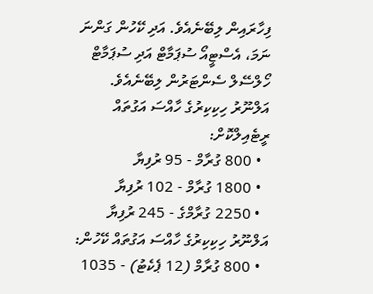ފިހާރައިން ލިބޭނެއެވެ. އަދި ކޭހުން ގަންނަ ނަމަ، އެސްޓީއޯ ސުޕަމާޓް އަދި ސުޕަމާޓް ހޯލްސޭލް ސެންޓަރުން ލިބޭނެއެވެ.
އަލްނޫރު ހިކިކިރުގެ ހާއްސަ އަގުތައް ރީޓެއިލްކޮށް:
  • 800 ގުރާމް - 95 ރުފިޔާ
  • 1800 ގުރާމް - 102 ރުފިޔާ
  • 2250 ގުރާމްގެ - 245 ރުފިޔާ
އަލްނޫރު ހިކިކިރުގެ ހާއްސަ އަގުތައް ކޭހުން:
  • 800 ގުރާމް (12 ޕެކެޓު) - 1035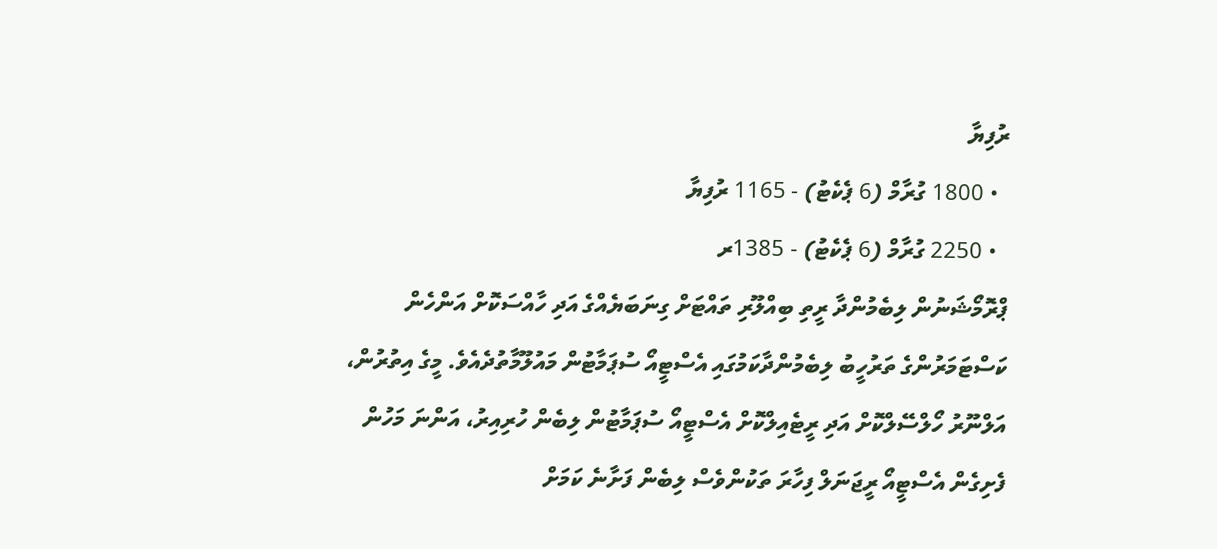ރުފިޔާ
  • 1800 ގުރާމް (6 ޕެކެޓު) - 1165 ރުފިޔާ
  • 2250 ގުރާމް (6 ޕެކެޓު) - 1385ރ
ޕްރޮމޯޝަނުން ލިބެމުންދާ ރީތި ބިއްލޫރި ތައްޓަށް ގިނަބަޔެއްގެ އަދި ހާއްސަކޮށް އަންހެން ކަސްޓަމަރުންގެ ތަރުހީބު ލިބެމުންދާކަމުގައި އެސްޓީއޯ ސުޕަމާޓުން މައުލޫމާތުދެއެވެ. މީގެ އިތުރުން، އަލްނޫރު ހޯލްސޭލްކޮށް އަދި ރީޓެއިލްކޮށް އެސްޓީއޯ ސުޕަމާޓުން ލިބެން ހުރިއިރު، އަންނަ މަހުން ފެށިގެން އެސްޓީއޯ ރީޖަނަލް ފިހާރަ ތަކުންވެސް ލިބެން ފަށާނެ ކަމަށް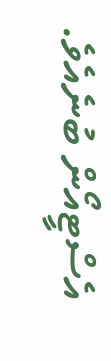އެސްޓީއޯން ބުނެއެވެ.